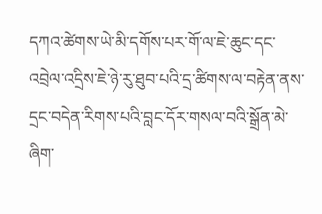དཀའ་ཚེགས་ཡེ་མི་དགོས་པར་གོ་ལ་ཇེ་ཆུང་དང་འབྲེལ་འདྲིས་ཇེ་ཉེ་རུ་ཐུབ་པའི་དྲ་ཚིགས་ལ་བརྟེན་ནས་དྲང་བདེན་རིགས་པའི་བླང་དོར་གསལ་བའི་སྒྲོན་མེ་ཞིག་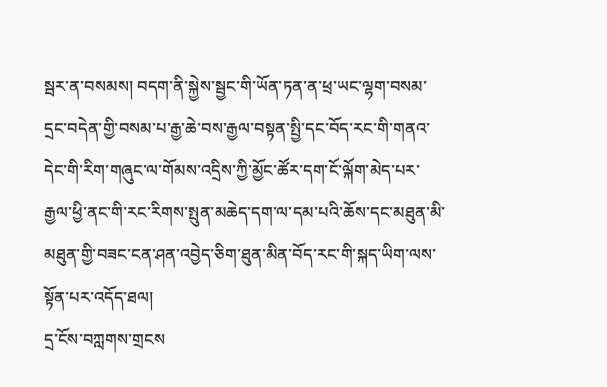སྦར་ན་བསམས། བདག་ནི་སྐྱེས་སྦྱང་གི་ཡོན་ཏན་ན་ཕྲ་ཡང་ལྷག་བསམ་དྲང་བདེན་གྱི་བསམ་པ་རྒྱ་ཆེ་བས་རྒྱལ་བསྟན་སྤྱི་དང་བོད་རང་གི་གནའ་དེང་གི་རིག་གཞུང་ལ་གོམས་འདྲིས་ཀྱི་མྱོང་ཚོར་དག་ངོ་ལྐོག་མེད་པར་རྒྱལ་ཕྱི་ནང་གི་རང་རིགས་སྤུན་མཆེད་དག་ལ་དམ་པའི་ཆོས་དང་མཐུན་མི་མཐུན་གྱི་བཟང་ངན་ཤན་འབྱེད་ཅིག་ཐུན་མིན་བོད་རང་གི་སྐད་ཡིག་ལས་སྟོན་པར་འདོད་ཐལ།
དྲ་ངོས་བཀླགས་གྲངས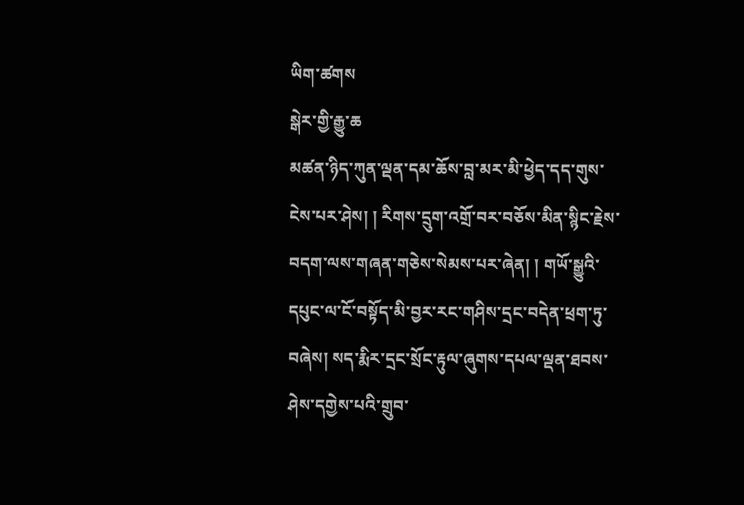ཡིག་ཚགས
སྒེར་གྱི་རྒྱུ་ཆ
མཚན་ཉིད་ཀུན་ལྡན་དམ་ཆོས་བླ་མར་མི་ཕྱེད་དད་གུས་ངེས་པར་ཤེས། ། རིགས་དྲུག་འགྲོ་བར་བཅོས་མིན་སྙིང་རྗེས་བདག་ལས་གཞན་གཅེས་སེམས་པར་ཞེན། ། གཡོ་སྒྱུའི་དཔུང་ལ་ངོ་བསྟོད་མི་བྱར་རང་གཤིས་དྲང་བདེན་ཕྲག་ཏུ་བཞེས། སད་རྨིར་དྲང་སྲོང་རྟུལ་ཞུགས་དཔལ་ལྡན་ཐབས་ཤེས་དགྱེས་པའི་གྲུབ་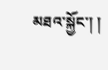མཐའ་སྐྱོང་། །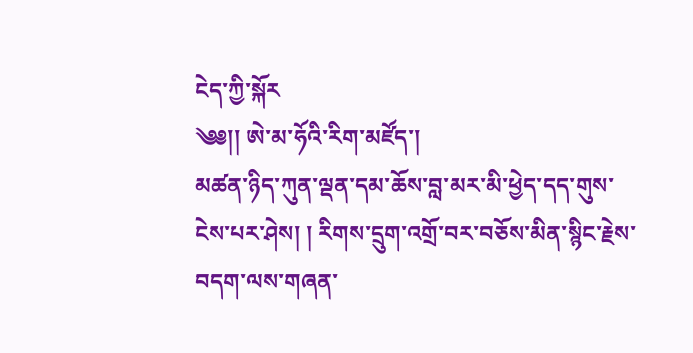ངེད་ཀྱི་སྐོར
༄༅།། ཨེ་མ་ཧོའི་རིག་མཛོད་།
མཚན་ཉིད་ཀུན་ལྡན་དམ་ཆོས་བླ་མར་མི་ཕྱེད་དད་གུས་ངེས་པར་ཤེས། ། རིགས་དྲུག་འགྲོ་བར་བཅོས་མིན་སྙིང་རྗེས་བདག་ལས་གཞན་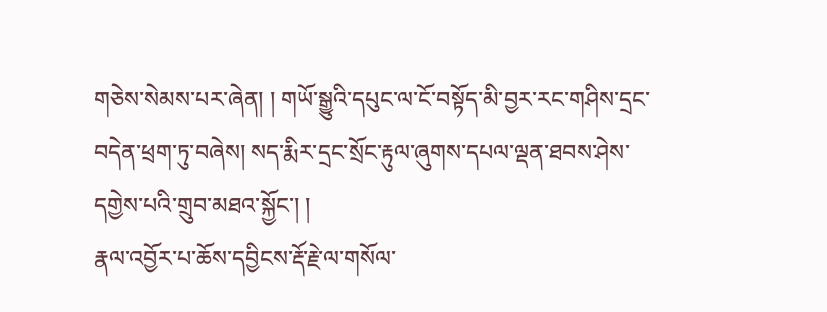གཅེས་སེམས་པར་ཞེན། ། གཡོ་སྒྱུའི་དཔུང་ལ་ངོ་བསྟོད་མི་བྱར་རང་གཤིས་དྲང་བདེན་ཕྲག་ཏུ་བཞེས། སད་རྨིར་དྲང་སྲོང་རྟུལ་ཞུགས་དཔལ་ལྡན་ཐབས་ཤེས་དགྱེས་པའི་གྲུབ་མཐའ་སྐྱོང་། །
རྣལ་འབྱོར་པ་ཆོས་དབྱིངས་རྡོ་རྗེ་ལ་གསོལ་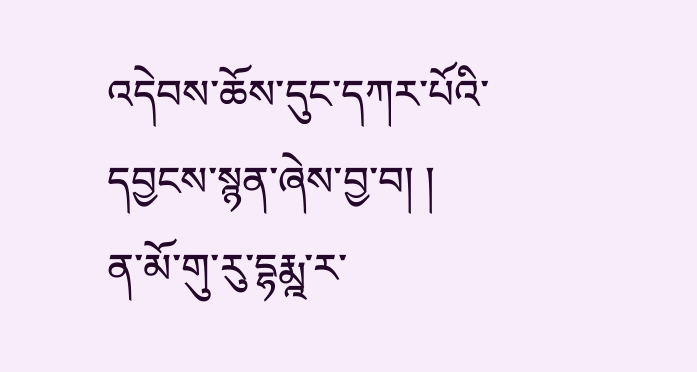འདེབས་ཆོས་དུང་དཀར་པོའི་དབྱངས་སྙན་ཞེས་བྱ་བ། །
ན་མོ་གུ་རུ་དྷརྨྰ་ར་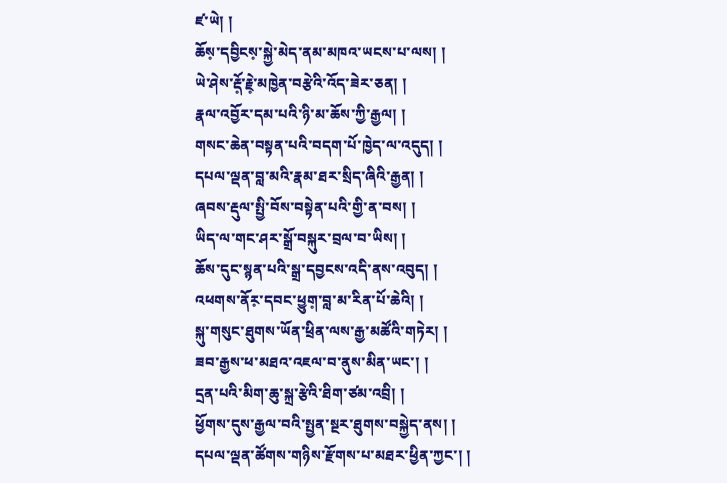ཛ་ཡེ། །
ཆོས༷་དབྱིངས༷་སྐྱེ་མེད་ནམ་མཁའ་ཡངས་པ་ལས། །
ཡེ་ཤེས་རྡོ༷་རྗེ༷་མཁྱེན་བརྩེའི་འོད་ཟེར་ཅན། །
རྣལ་འབྱོར་དམ་པའི་ཉི་མ་ཆོས་ཀྱི་རྒྱལ། །
གསང་ཆེན་བསྟན་པའི་བདག་པོ་ཁྱེད་ལ་འདུད། །
དཔལ་ལྡན་བླ་མའི་རྣམ་ཐར་སྲིད་ཞིའི་རྒྱན། །
ཞབས་རྡུལ་སྤྱི་བོས་བསྟེན་པའི་གྱི་ན་བས། །
ཡིད་ལ་གང་ཤར་སྒྲོ་བསྐུར་བྲལ་བ་ཡིས། །
ཆོས་དུང་སྙན་པའི་སྒྲ་དབྱངས་འདི་ནས་འབུད། །
འཕགས་ནོར༷་དབང་ཕྱུག༷་བླ་མ་རིན་པོ་ཆེའི། །
སྐུ་གསུང་ཐུགས་ཡོན་ཕྲིན་ལས་རྒྱ་མཚོའི་གཏེར། །
ཟབ་རྒྱས་ཕ་མཐའ་འཇལ་བ་ནུས་མིན་ཡང་། །
དྲན་པའི་མིག་ཆུ་སྐྲ་རྩེའི་ཐིག་ཙམ་འབྲི། །
ཕྱོགས་དུས་རྒྱལ་བའི་སྤྱན་སྔར་ཐུགས་བསྐྱེད་ནས། །
དཔལ་ལྡན་ཚོགས་གཉིས་རྫོགས་པ་མཐར་ཕྱིན་ཀྱང་། །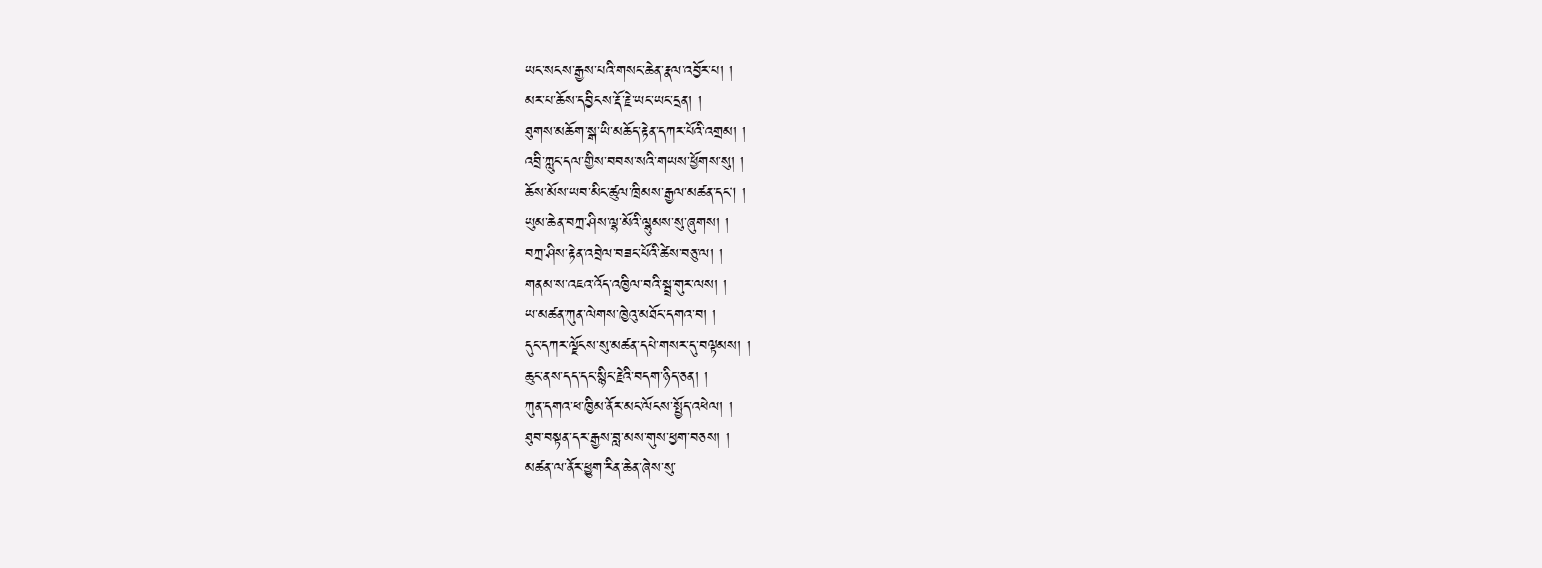ཡང་སངས་རྒྱས་པའི་གསང་ཆེན་རྣལ་འབྱོར་པ། །
མར་པ་ཆོས་དབྱིངས་རྡོ་རྗེ་ཡང་ཡང་དྲན། །
ཐུགས་མཆོག་སྒ་ཡི་མཆོད་རྟེན་དཀར་པོའི་འགྲམ། །
འབྲི་ཀླུང་དལ་གྱིས་བབས་སའི་གཡས་ཕྱོགས་སུ། །
ཆོས་མོས་ཡབ་མིང་ཚུལ་ཁྲིམས་རྒྱལ་མཚན་དང། །
ཡུམ་ཆེན་བཀྲ་ཤིས་ལྷ་མོའི་ལྷུམས་སུ་ཞུགས། །
བཀྲ་ཤིས་རྟེན་འབྲེལ་བཟང་པོའི་ཚེས་བཅུ་ལ། །
གནམ་ས་འཇའ་འོད་འཁྱིལ་བའི་སྦྲ་གུར་ལས། །
ཡ་མཚན་ཀུན་ལེགས་ཁྱེའུ་མཐོང་དགའ་བ། །
དུང་དཀར་ལྗོངས་སུ་མཚན་དཔེ་གསར་དུ་བལྟམས། །
ཆུང་ནས་དད་དང་སྙིང་རྗེའི་བདག་ཉིད་ཅན། །
ཀུན་དགའ་ཕ་ཁྱིམ་ནོར་མང་ལོངས་སྤྱོད་འཕེལ། །
ཐུབ་བསྟན་དར་རྒྱས་བླ་མས་གུས་ཕྱག་བཅས། །
མཚན་ལ་ནོར་ཕྱུག་རིན་ཆེན་ཞེས་སུ་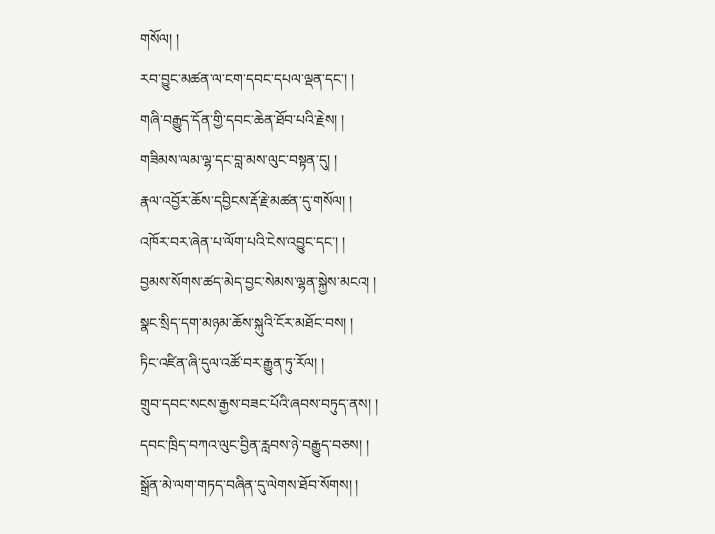གསོལ། །
རབ་བྱུང་མཚན་ལ་ངག་དབང་དཔལ་ལྡན་དང་། །
གཞི་བརྒྱུད་དོན་གྱི་དབང་ཆེན་ཐོབ་པའི་རྗེས། །
གཟིམས་ལམ་ལྷ་དང་བླ་མས་ལུང་བསྟན་དུ། །
རྣལ་འབྱོར་ཆོས་དབྱིངས་རྡོ་རྗེ་མཚན་དུ་གསོལ། །
འཁོར་བར་ཞེན་པ་ལོག་པའི་ངེས་འབྱུང་དང་། །
བྱམས་སོགས་ཚད་མེད་བྱང་སེམས་ལྷན་སྐྱེས་མངའ། །
སྣང་སྲིད་དག་མཉམ་ཆོས་སྐུའི་ངོར་མཐོང་བས། །
ཏིང་འཛིན་ཞི་དུལ་འཚོ་བར་རྒྱུན་ཏུ་རོལ། །
གྲུབ་དབང་སངས་རྒྱས་བཟང་པོའི་ཞབས་བཏུད་ནས། །
དབང་ཁྲིད་བཀའ་ལུང་བྱིན་རླབས་ཉེ་བརྒྱུད་བཅས། །
སྒྲོན་མེ་ལག་གཏད་བཞིན་དུ་ལེགས་ཐོབ་སོགས། །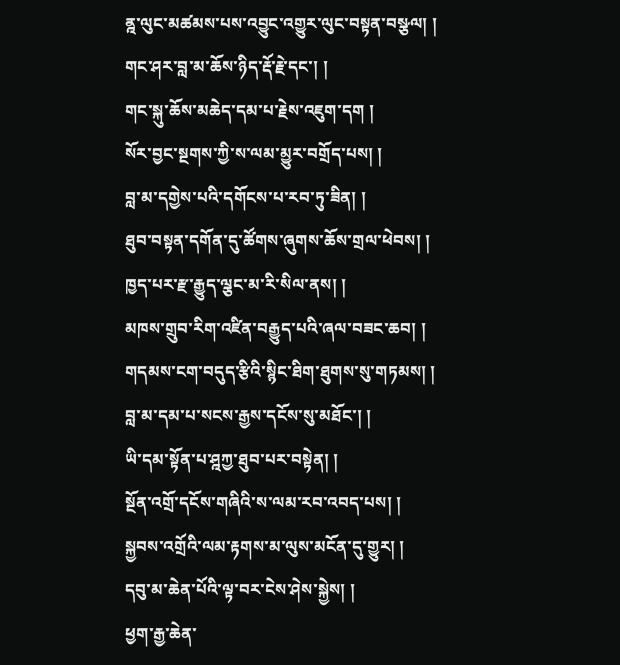ནྰ་ལུང་མཚམས་པས་འབྱུང་འགྱུར་ལུང་བསྟན་བསྩལ། །
གང་ཤར་བླ་མ་ཆོས་ཉིད་རྡོ་རྗེ་དང་། །
གང་སྐུ་ཆོས་མཆེད་དམ་པ་རྗེས་འཇུག་དག །
སོར་བྱང་སྔགས་ཀྱི་ས་ལམ་མྱུར་བགྲོད་པས། །
བླ་མ་དགྱེས་པའི་དགོངས་པ་རབ་ཏུ་ཟིན། །
ཐུབ་བསྟན་དགོན་དུ་ཚོགས་ཞུགས་ཆོས་གྲལ་ཕེབས། །
ཁྱད་པར་རྫ་རྒྱུད་ལྕང་མ་རི་སིལ་ནས། །
མཁས་གྲུབ་རིག་འཛིན་བརྒྱུད་པའི་ཞལ་བཟང་ཆབ། །
གདམས་ངག་བདུད་རྩིའི་སྙིང་ཐིག་ཐུགས་སུ་གཏམས། །
བླ་མ་དམ་པ་སངས་རྒྱས་དངོས་སུ་མཐོང་། །
ཡི་དམ་སྟོན་པ་ཤྰཀྱ་ཐུབ་པར་བསྟེན། །
སྔོན་འགྲོ་དངོས་གཞིའི་ས་ལམ་རབ་འབད་པས། །
སྐྱབས་འགྲོའི་ལམ་རྟགས་མ་ལུས་མངོན་དུ་གྱུར། །
དབུ་མ་ཆེན་པོའི་ལྟ་བར་ངེས་ཤེས་སྐྱེས། །
ཕྱག་རྒྱ་ཆེན་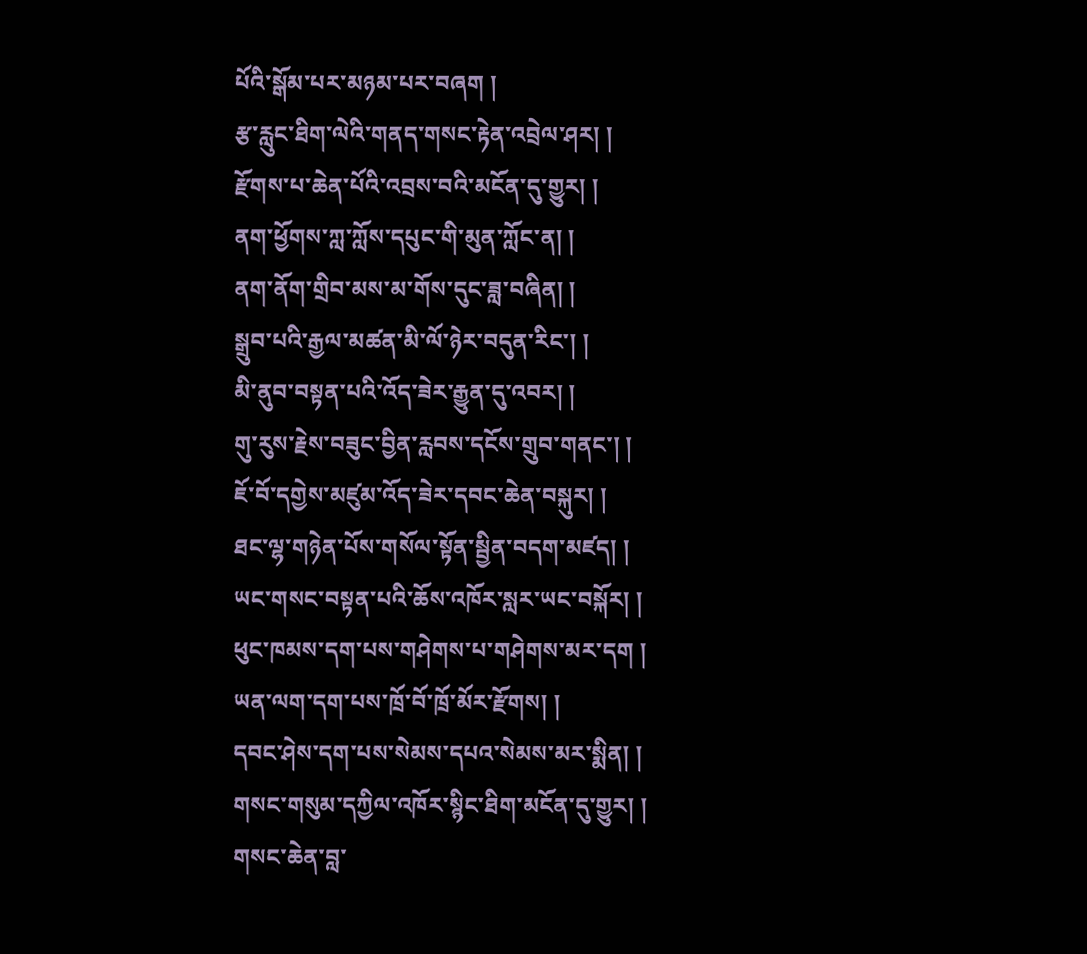པོའི་སྒོམ་པར་མཉམ་པར་བཞག །
རྩ་རླུང་ཐིག་ལེའི་གནད་གསང་རྟེན་འབྲེལ་ཤར། །
རྫོགས་པ་ཆེན་པོའི་འབྲས་བའི་མངོན་དུ་གྱུར། །
ནག་ཕྱོགས་ཀླ་ཀློས་དཔུང་གི་མུན་ཀློང་ན། །
ནག་ནོག་གྲིབ་མས་མ་གོས་དུང་ཟླ་བཞིན། །
སྒྲུབ་པའི་རྒྱལ་མཚན་མི་ལོ་ཉེར་བདུན་རིང་། །
མི་ནུབ་བསྟན་པའི་འོད་ཟེར་རྒྱུན་དུ་འབར། །
གུ་རུས་རྗེས་བཟུང་བྱིན་རླབས་དངོས་གྲུབ་གནང་། །
ཇོ་བོ་དགྱེས་མཛུམ་འོད་ཟེར་དབང་ཆེན་བསྐུར། །
ཐང་ལྷ་གཉེན་པོས་གསོལ་སྟོན་སྦྱིན་བདག་མཛད། །
ཡང་གསང་བསྟན་པའི་ཆོས་འཁོར་སླར་ཡང་བསྐོར། །
ཕུང་ཁམས་དག་པས་གཤེགས་པ་གཤེགས་མར་དག །
ཡན་ལག་དག་པས་ཁྲོ་བོ་ཁྲོ་མོར་རྫོགས། །
དབང་ཤེས་དག་པས་སེམས་དཔའ་སེམས་མར་སྨིན། །
གསང་གསུམ་དཀྱིལ་འཁོར་སྙིང་ཐིག་མངོན་དུ་གྱུར། །
གསང་ཆེན་བླ་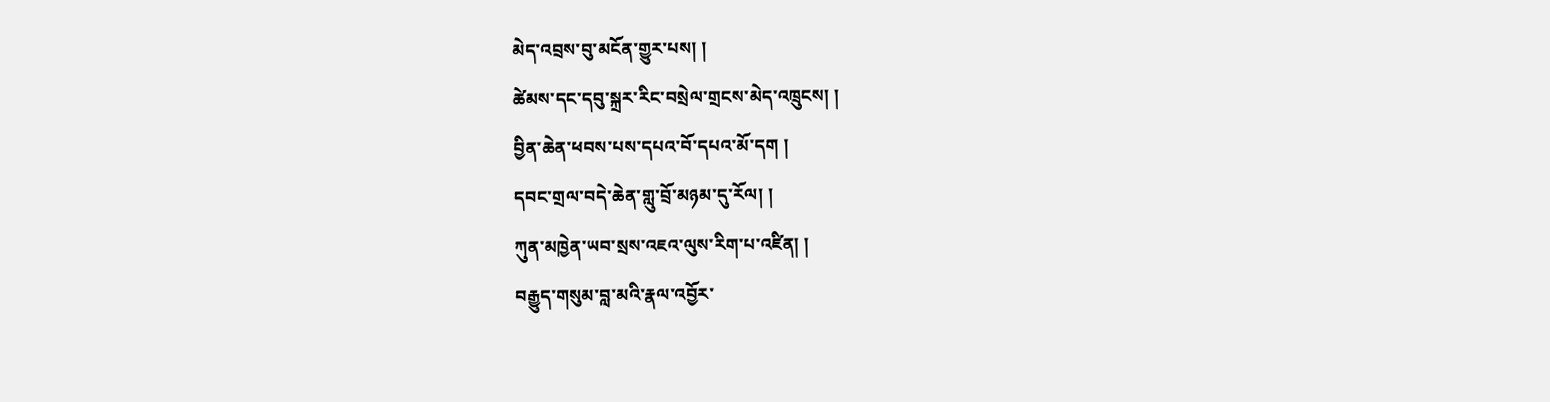མེད་འབྲས་བུ་མངོན་གྱུར་པས། །
ཚེམས་དང་དབུ་སྐྲར་རིང་བསྲེལ་གྲངས་མེད་འཁྲུངས། །
བྱིན་ཆེན་ཕབས་པས་དཔའ་བོ་དཔའ་མོ་དག །
དབང་གྲལ་བདེ་ཆེན་གླུ་བྲོ་མཉམ་དུ་རོལ། །
ཀུན་མཁྱེན་ཡབ་སྲས་འཇའ་ལུས་རིག་པ་འཛིན། །
བརྒྱུད་གསུམ་བླ་མའི་རྣལ་འབྱོར་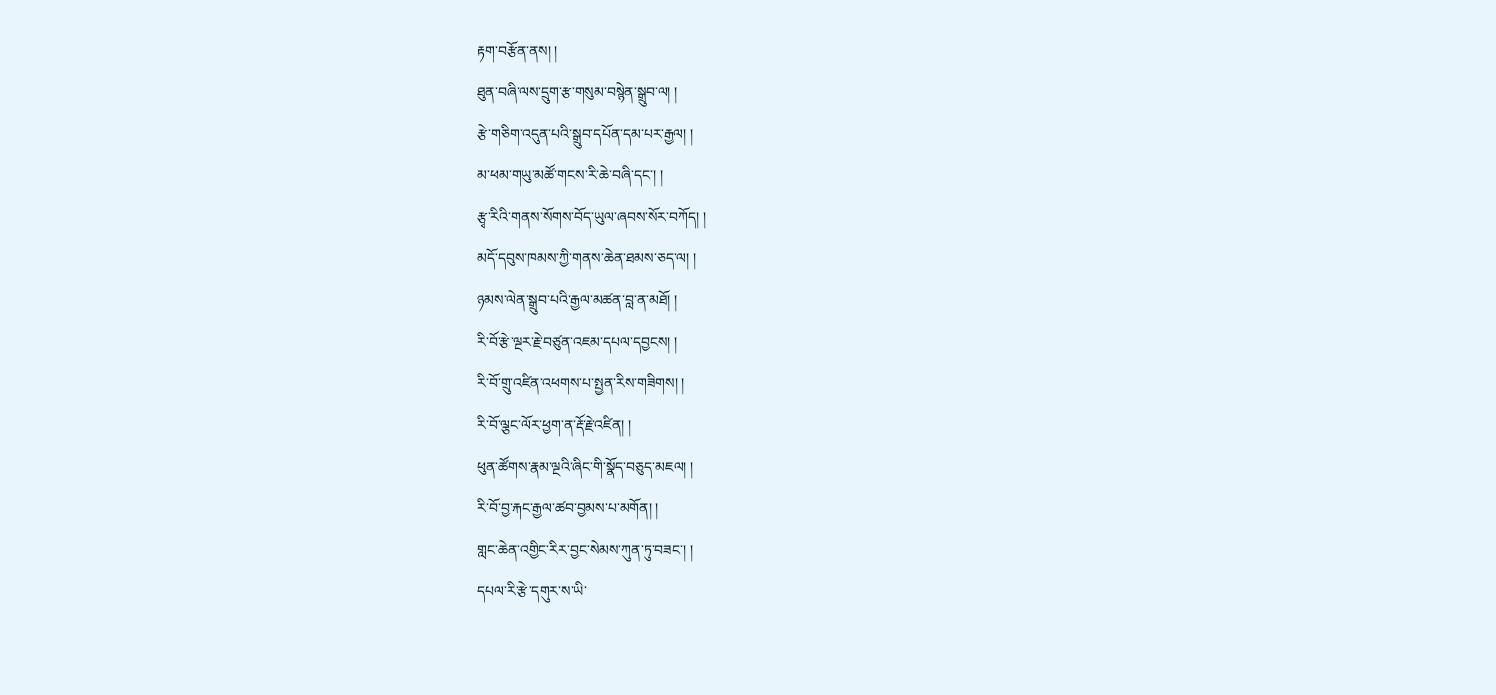རྟག་བརྩོན་ནས། །
ཐུན་བཞི་ལས་དྲུག་རྩ་གསུམ་བསྙེན་སྒྲུབ་ལ། །
རྩེ་གཅིག་འདུན་པའི་སྒྲུབ་དཔོན་དམ་པར་རྒྱལ། །
མ་ཕམ་གཡུ་མཚོ་གངས་རི་ཆེ་བཞི་དང་། །
རྩྭ་རིའི་གནས་སོགས་བོད་ཡུལ་ཞབས་སོར་བཀོད། །
མདོ་དབུས་ཁམས་ཀྱི་གནས་ཆེན་ཐམས་ཅད་ལ། །
ཉམས་ལེན་སྒྲུབ་པའི་རྒྱལ་མཚན་བླ་ན་མཐོ། །
རི་བོ་རྩེ་ལྔར་རྗེ་བཙུན་འཇམ་དཔལ་དབྱངས། །
རི་བོ་གྲུ་འཛིན་འཕགས་པ་སྤྱན་རིས་གཟིགས། །
རི་བོ་ལྕང་ལོར་ཕྱག་ན་རྡོ་རྗེ་འཛིན། །
ཕུན་ཚོགས་རྣམ་ལྔའི་ཞིང་གི་སྣོད་བཅུད་མཇལ། །
རི་བོ་བྱ་རྐང་རྒྱལ་ཚབ་བྱམས་པ་མགོན། །
གླང་ཆེན་འགྱིང་རིར་བྱང་སེམས་ཀུན་ཏུ་བཟང་། །
དཔལ་རི་རྩེ་དགུར་ས་ཡི་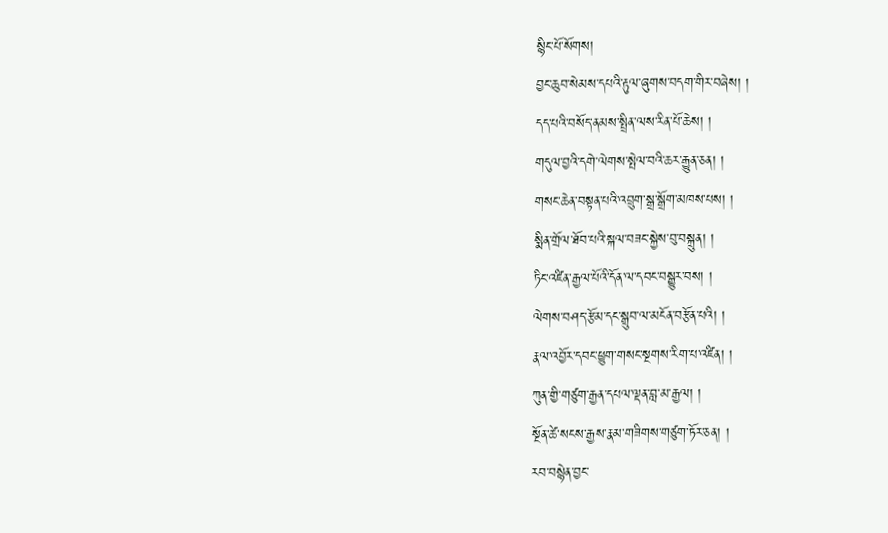སྙིང་པོ་སོགས།
བྱང་ཆུབ་སེམས་དཔའི་རྟུལ་ཞུགས་བདག་གིར་བཞེས། །
དད་པའི་བསོད་ནམས་སྤྲིན་ལས་རིན་པོ་ཆེས། །
གདུལ་བྱའི་དགེ་ལེགས་སྤེལ་བའི་ཆར་རྒྱུན་ཅན། །
གསང་ཆེན་བསྟན་པའི་འབྲུག་སྒྲ་སྒྲོག་མཁས་པས། །
སྨིན་གྲོལ་ཐོབ་པའི་སྐལ་བཟང་སྐྱེས་བུ་བསྐྲུན། །
ཏིང་འཛིན་རྒྱལ་པོའི་དོན་ལ་དབང་བསྒྱུར་བས། །
ལེགས་བཤད་རྩོམ་དང་སྒྲུབ་ལ་མངོན་བརྩོན་པའི། །
རྣལ་འབྱོར་དབང་ཕྱུག་གསང་སྔགས་རིག་པ་འཛིན། །
ཀུན་གྱི་གཙུག་རྒྱན་དཔལ་ལྡན་བླ་མ་རྒྱལ། །
སྔོན་ཚེ་སངས་རྒྱས་རྣམ་གཟིགས་གཙུག་ཏོར་ཅན། །
རབ་བསྙེན་བྱང་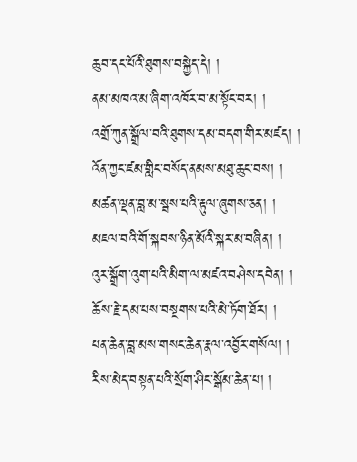ཆུབ་དང་པོའི་ཐུགས་བསྐྱེད་དེ། །
ནམ་མཁའ་མ་ཞིག་འཁོར་བ་མ་སྟོང་བར། །
འགྲོ་ཀུན་སྒྲོལ་བའི་ཐུགས་དམ་བདག་གིར་མཛད། །
འོན་ཀྱང་ཛམ་གླིང་བསོད་ནམས་མཐུ་ཆུང་བས། །
མཚན་ལྡན་བླ་མ་སྦས་པའི་རྟུལ་ཞུགས་ཅན། །
མཇལ་བའི་གོ་སྐབས་ཉིན་མོའི་སྐར་མ་བཞིན། །
འུར་སྒྲོག་འུག་པའི་མིག་ལ་མཛའ་བཤེས་དབེན། །
ཆོས་རྗེ་དམ་པས་བསྔགས་པའི་མེ་ཏོག་ཐོར། །
པན་ཆེན་བླ་མས་གསང་ཆེན་རྣལ་འབྱོར་གསོལ། །
རིས་མེད་བསྟན་པའི་སྲོག་ཤིང་སྒོམ་ཆེན་པ། །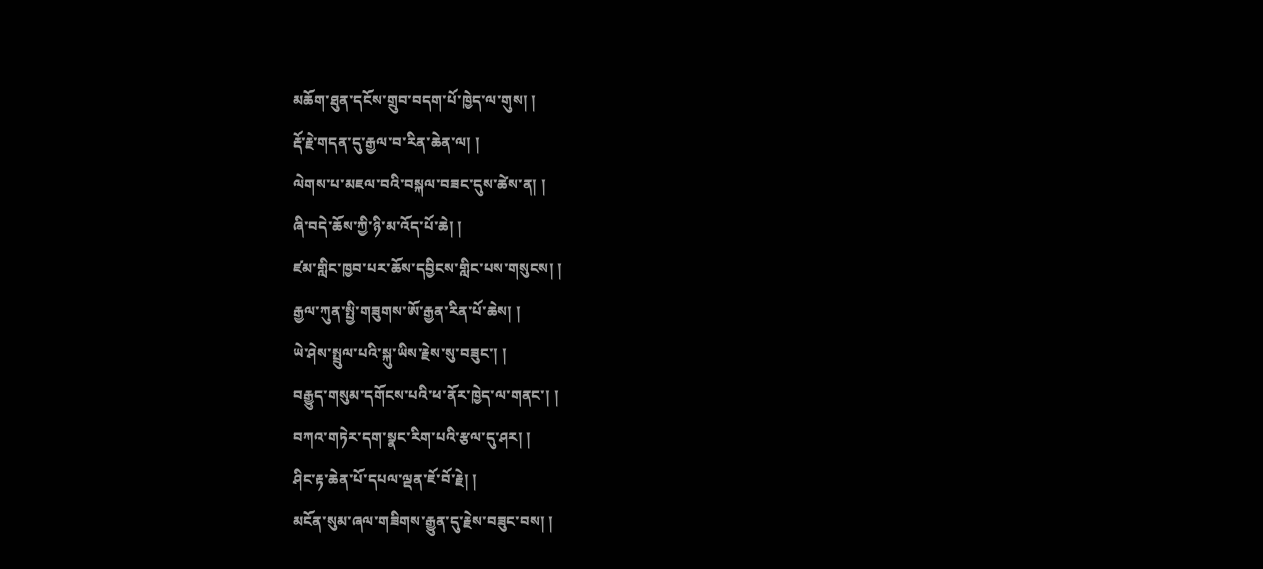མཆོག་ཐུན་དངོས་གྲུབ་བདག་པོ་ཁྱེད་ལ་གུས། །
རྡོ་རྗེ་གདན་དུ་རྒྱལ་བ་རིན་ཆེན་ལ། །
ལེགས་པ་མཇལ་བའི་བསྐལ་བཟང་དུས་ཚེས་ན། །
ཞི་བདེ་ཆོས་ཀྱི་ཉི་མ་འོད་པོ་ཆེ། །
ཛམ་གླིང་ཁྱབ་པར་ཆོས་དབྱིངས་གླིང་པས་གསུངས། །
རྒྱལ་ཀུན་སྤྱི་གཟུགས་ཨོ་རྒྱན་རིན་པོ་ཆེས། །
ཡེ་ཤེས་སྤྲུལ་པའི་སྐུ་ཡིས་རྗེས་སུ་བཟུང་། །
བརྒྱུད་གསུམ་དགོངས་པའི་ཕ་ནོར་ཁྱེད་ལ་གནང་། །
བཀའ་གཏེར་དག་སྣང་རིག་པའི་རྩལ་དུ་ཤར། །
ཤིང་རྟ་ཆེན་པོ་དཔལ་ལྡན་ཇོ་བོ་རྗེ། །
མངོན་སུམ་ཞལ་གཟིགས་རྒྱུན་དུ་རྗེས་བཟུང་བས། །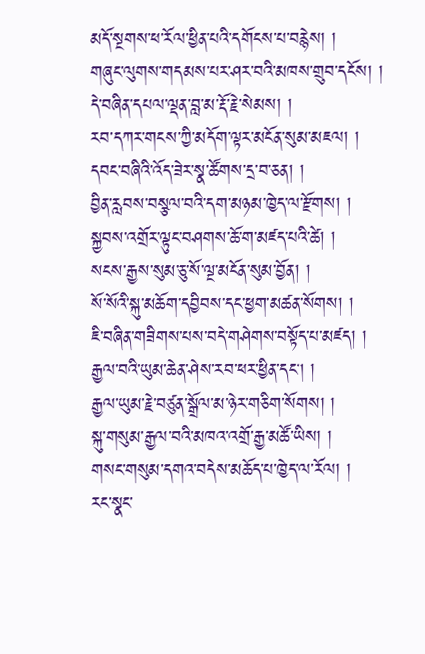མདོ་སྔགས་ཕ་རོལ་ཕྱིན་པའི་དགོངས་པ་བརྙེས། །
གཞུང་ལུགས་གདམས་པར་ཤར་བའི་མཁས་གྲུབ་དངོས། །
དེ་བཞིན་དཔལ་ལྡན་བླ་མ་རྡོ་རྗེ་སེམས། །
རབ་དཀར་གངས་ཀྱི་མདོག་ལྟར་མངོན་སུམ་མཇལ། །
དབང་བཞིའི་འོད་ཟེར་སྣ་ཚོགས་དྲ་བ་ཅན། །
བྱིན་རླབས་བསྩལ་བའི་དག་མཉམ་ཁྱེད་ལ་རྫོགས། །
སྐྱབས་འགྲོར་ལྟུང་བཤགས་ཆོ་ག་མཛད་པའི་ཚེ། །
སངས་རྒྱས་སུམ་ཅུ་སོ་ལྔ་མངོན་སུམ་བྱོན། །
སོ་སོའི་སྐུ་མཆོག་དབྱིབས་དང་ཕྱག་མཚན་སོགས། །
ཇི་བཞིན་གཟིགས་པས་བདེ་གཤེགས་བསྟོད་པ་མཛད། །
རྒྱལ་བའི་ཡུམ་ཆེན་ཤེས་རབ་ཕར་ཕྱིན་དང། །
རྒྱལ་ཡུམ་རྗེ་བཙུན་སྒྲོལ་མ་ཉེར་གཅིག་སོགས། །
སྐུ་གསུམ་རྒྱལ་བའི་མཁའ་འགྲོ་རྒྱ་མཚོ་ཡིས། །
གསང་གསུམ་དགའ་བདེས་མཆོད་པ་ཁྱེད་ལ་རོལ། །
རང་སྣང་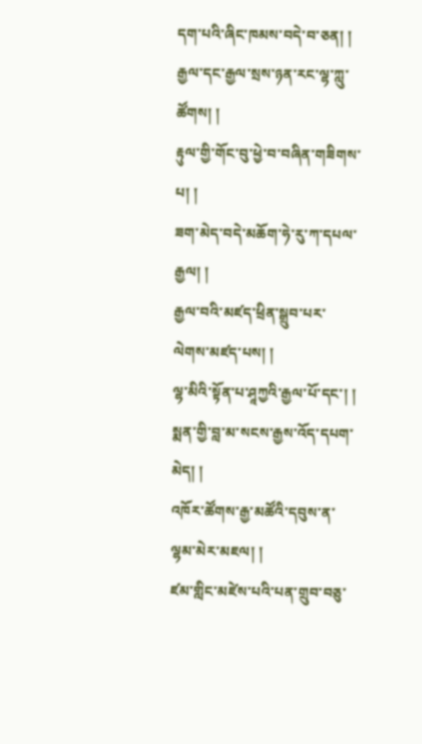དག་པའི་ཞིང་ཁམས་བདེ་བ་ཅན། །
རྒྱལ་དང་རྒྱལ་སྲས་ཉན་རང་ལྷ་ཀླུ་ཚོགས། །
རྟུལ་གྱི་གོང་བུ་ཕྱེ་བ་བཞིན་གཟིགས་པ། །
ཟག་མེད་བདེ་མཆོག་ཧེ་རུ་ཀ་དཔལ་རྒྱལ། །
རྒྱལ་བའི་མཛད་ཕྲིན་སྒྲུབ་པར་ལེགས་མཛད་པས། །
ལྷ་མིའི་སྟོན་པ་ཤཱཀྱའི་རྒྱལ་པོ་དང་། །
སྨན་གྱི་བླ་མ་སངས་རྒྱས་འོད་དཔག་མེད། །
འཁོར་ཚོགས་རྒྱ་མཚོའི་དབུས་ན་ལྷམ་མེར་མཇལ། །
ཛམ་གླིང་མཛེས་པའི་པན་གྲུབ་བཅུ་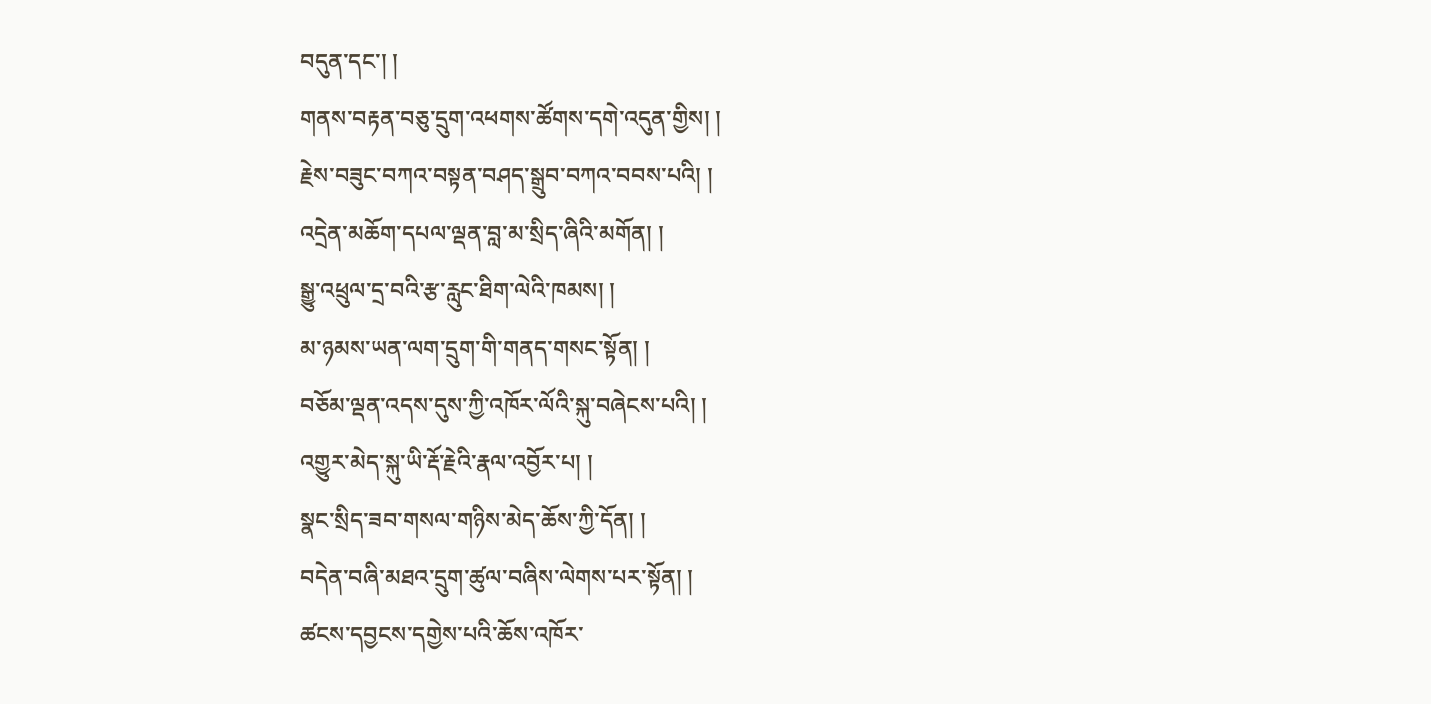བདུན་དང་། །
གནས་བརྟན་བཅུ་དྲུག་འཕགས་ཚོགས་དགེ་འདུན་གྱིས། །
རྗེས་བཟུང་བཀའ་བསྟན་བཤད་སྒྲུབ་བཀའ་བབས་པའི། །
འདྲེན་མཆོག་དཔལ་ལྡན་བླ་མ་སྲིད་ཞིའི་མགོན། །
སྒྱུ་འཕྲུལ་དྲ་བའི་རྩ་རླུང་ཐིག་ལེའི་ཁམས། །
མ་ཉམས་ཡན་ལག་དྲུག་གི་གནད་གསང་སྟོན། །
བཅོམ་ལྡན་འདས་དུས་ཀྱི་འཁོར་ལོའི་སྐུ་བཞེངས་པའི། །
འགྱུར་མེད་སྐུ་ཡི་རྡོ་རྗེའི་རྣལ་འབྱོར་པ། །
སྣང་སྲིད་ཟབ་གསལ་གཉིས་མེད་ཆོས་ཀྱི་དོན། །
བདེན་བཞི་མཐའ་དྲུག་ཚུལ་བཞིས་ལེགས་པར་སྟོན། །
ཚངས་དབྱངས་དགྱེས་པའི་ཆོས་འཁོར་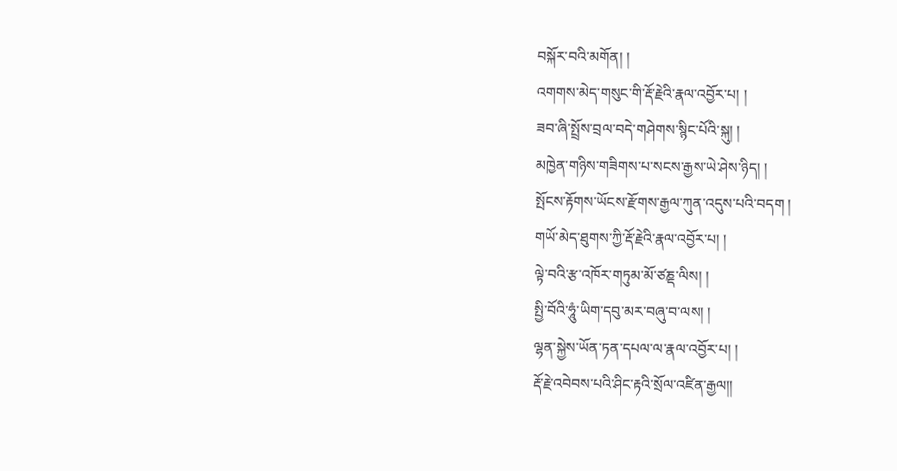བསྐོར་བའི་མགོན། །
འགགས་མེད་གསུང་གི་རྡོ་རྗེའི་རྣལ་འབྱོར་པ། །
ཟབ་ཞི་སྤྲོས་བྲལ་བདེ་གཤེགས་སྙིང་པོའི་སྐུ། །
མཁྱེན་གཉིས་གཟིགས་པ་སངས་རྒྱས་ཡེ་ཤེས་ཉིད། །
སྤོངས་རྟོགས་ཡོངས་རྫོགས་རྒྱལ་ཀུན་འདུས་པའི་བདག །
གཡོ་མེད་ཐུགས་ཀྱི་རྡོ་རྗེའི་རྣལ་འབྱོར་པ། །
ལྟེ་བའི་རྩ་འཁོར་གཏུམ་མོ་ཙཎྡ་ལིས། །
སྤྱི་བོའི་ཧཱུཾ་ཡིག་དབུ་མར་བཞུ་བ་ལས། །
ལྷན་སྐྱེས་ཡོན་ཏན་དཔལ་ལ་རྣལ་འབྱོར་པ། །
རྡོ་རྗེ་འབེབས་པའི་ཤིང་རྟའི་སྲོལ་འཛིན་རྒྱལ།།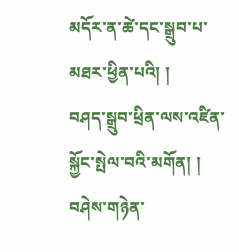མདོར་ན་ཚེ་དང་སྒྲུབ་པ་མཐར་ཕྱིན་པའི། །
བཤད་སྒྲུབ་ཕྲིན་ལས་འཛིན་སྐྱོང་སྤེལ་བའི་མགོན། །
བཤེས་གཉེན་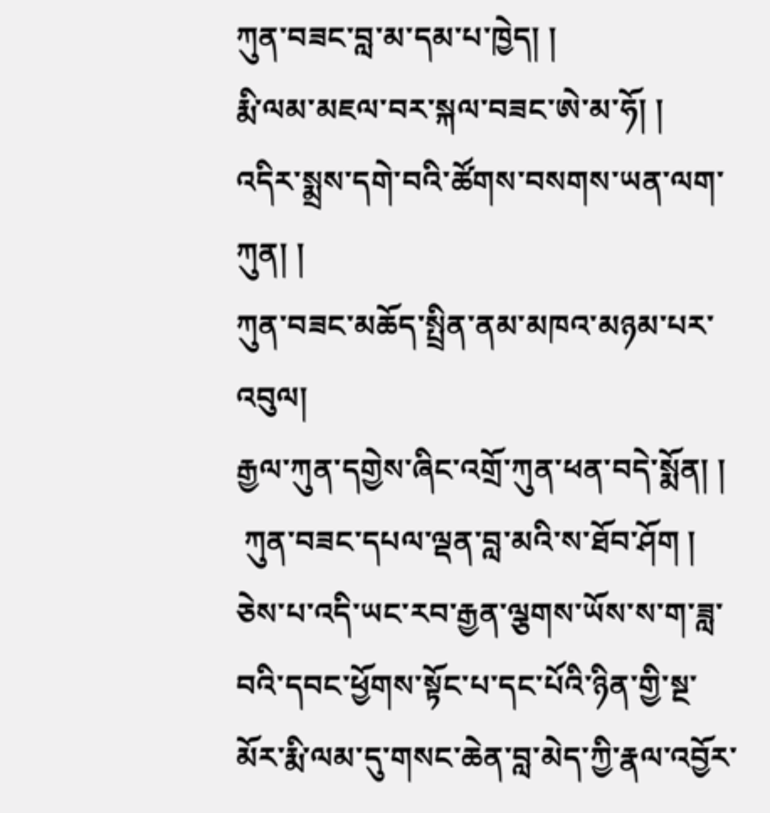ཀུན་བཟང་བླ་མ་དམ་པ་ཁྱེད། །
རྨི་ལམ་མཇལ་བར་སྐལ་བཟང་ཨེ་མ་ཧོ། །
འདིར་སྨྲས་དགེ་བའི་ཚོགས་བསགས་ཡན་ལག་ཀུན། །
ཀུན་བཟང་མཆོད་སྤྲིན་ནམ་མཁའ་མཉམ་པར་འབུལ།
རྒྱལ་ཀུན་དགྱེས་ཞིང་འགྲོ་ཀུན་ཕན་བདེ་སྨོན། །
 ཀུན་བཟང་དཔལ་ལྡན་བླ་མའི་ས་ཐོབ་ཤོག །
ཅེས་པ་འདི་ཡང་རབ་རྒྱན་ལྕགས་ཡོས་ས་ག་ཟླ་བའི་དབང་ཕྱོགས་སྟོང་པ་དང་པོའི་ཉིན་གྱི་སྔ་མོར་རྨི་ལམ་དུ་གསང་ཆེན་བླ་མེད་ཀྱི་རྣལ་འབྱོར་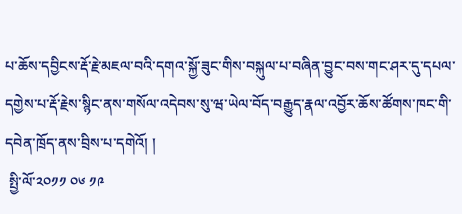པ་ཆོས་དབྱིངས་རྡོ་རྗེ་མཇལ་བའི་དགའ་སྐྱོ་ཟུང་གིས་བསྐུལ་པ་བཞིན་བྱུང་བས་གང་ཤར་དུ་དཔལ་དགྱེས་པ་རྡོ་རྗེས་སྙིང་ནས་གསོལ་འདེབས་སུ་ཝ་ཡེལ་བོད་བརྒྱུད་རྣལ་འབྱོར་ཆོས་ཚོགས་ཁང་གི་དབེན་ཁྲོད་ནས་བྲིས་པ་དགེའོ། །
 སྤྱི་ལོ་༢༠༡༡ ༠༦ ༡༩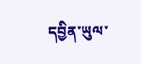དབྱིན་ཡུལ་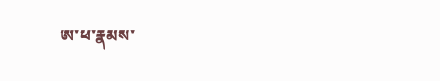ཨ་ཕ་རྣམས་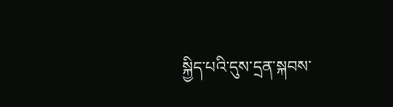སྐྱིད་པའི་དུས་དྲན་སྐབས་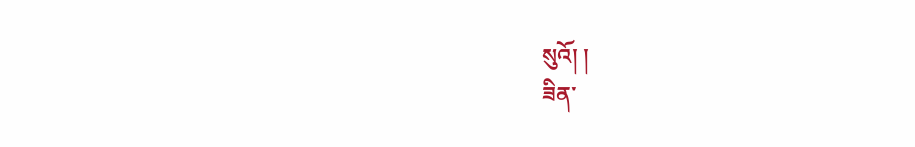སུའོ། །
ཟིན་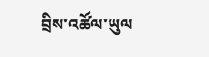བྲིས་འཚོལ་ཡུལ